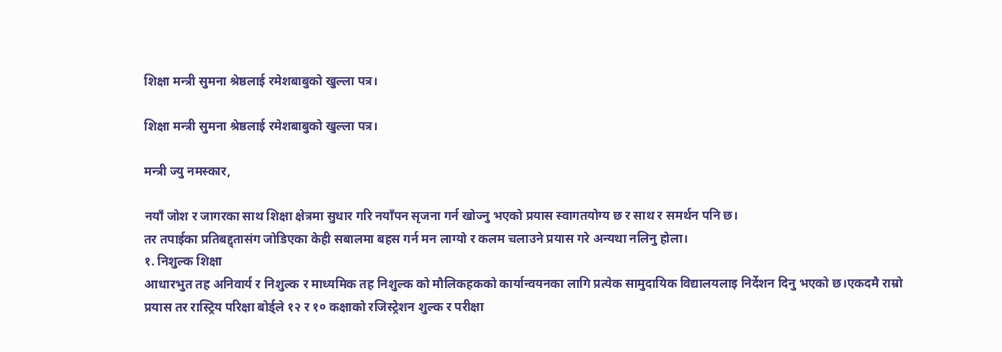शिक्षा मन्त्री सुमना श्रेष्ठलाई रमेशबाबुको खुल्ला पत्र।

शिक्षा मन्त्री सुमना श्रेष्ठलाई रमेशबाबुको खुल्ला पत्र।

मन्त्री ज्यु नमस्कार,

नयाँ जोश र जागरका साथ शिक्षा क्षेत्रमा सुधार गरि नयाँपन सृजना गर्न खोज्नु भएको प्रयास स्वागतयोग्य छ र साथ र समर्थन पनि छ।
तर तपाईका प्रतिबद्द्तासंग जोडिएका केही सबालमा बहस गर्न मन लाग्यो र कलम चलाउने प्रयास गरे अन्यथा नलिनु होला।
१. निशुल्क शिक्षा
आधारभुत तह अनिवार्य र निशुल्क र माध्यमिक तह निशुल्क को मौलिकहकको कार्यान्वयनका लागि प्रत्येक सामुदायिक विद्यालयलाइ निर्देशन दिनु भएको छ।एकदमै राम्रो प्रयास तर रास्ट्रिय परिक्षा बोर्ड्ले १२ र १० कक्षाको रजिस्ट्रेशन शुल्क र परीक्षा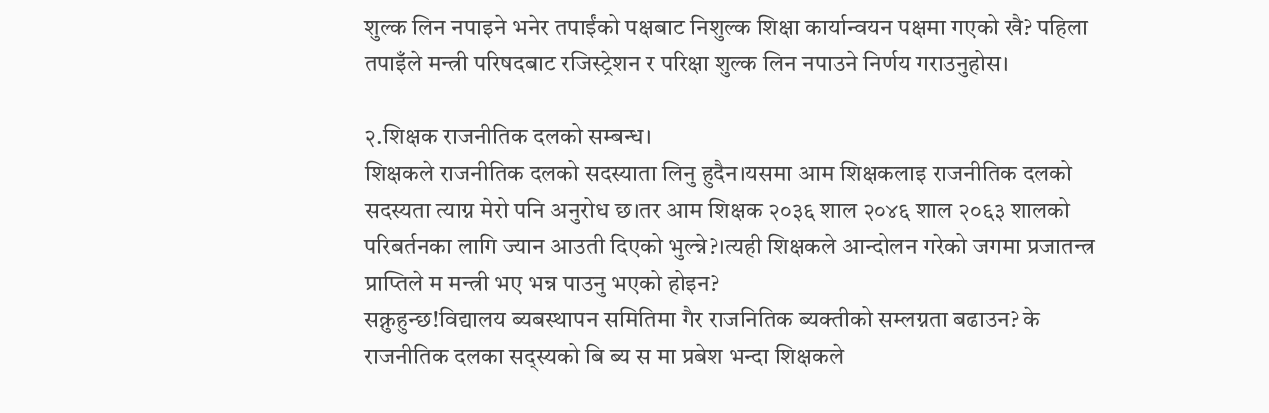शुल्क लिन नपाइने भनेर तपाईंको पक्षबाट निशुल्क शिक्षा कार्यान्वयन पक्षमा गएको खै? पहिला तपाइँले मन्त्री परिषदबाट रजिस्ट्रेशन र परिक्षा शुल्क लिन नपाउने निर्णय गराउनुहोस।

२.शिक्षक राजनीतिक दलको सम्बन्ध।
शिक्षकले राजनीतिक दलको सदस्याता लिनु हुदैन।यसमा आम शिक्षकलाइ राजनीतिक दलको सदस्यता त्याग्न मेरो पनि अनुरोध छ।तर आम शिक्षक २०३६ शाल २०४६ शाल २०६३ शालको परिबर्तनका लागि ज्यान आउती दिएको भुल्न्ने?।त्यही शिक्षकले आन्दोलन गरेको जगमा प्रजातन्त्र प्राप्तिले म मन्त्री भए भन्न पाउनु भएको होइन?
सक्नुहुन्छ!विद्यालय ब्यबस्थापन समितिमा गैर राजनितिक ब्यक्तीको सम्लग्नता बढाउन? के राजनीतिक दलका सद्स्यको बि ब्य स मा प्रबेश भन्दा शिक्षकले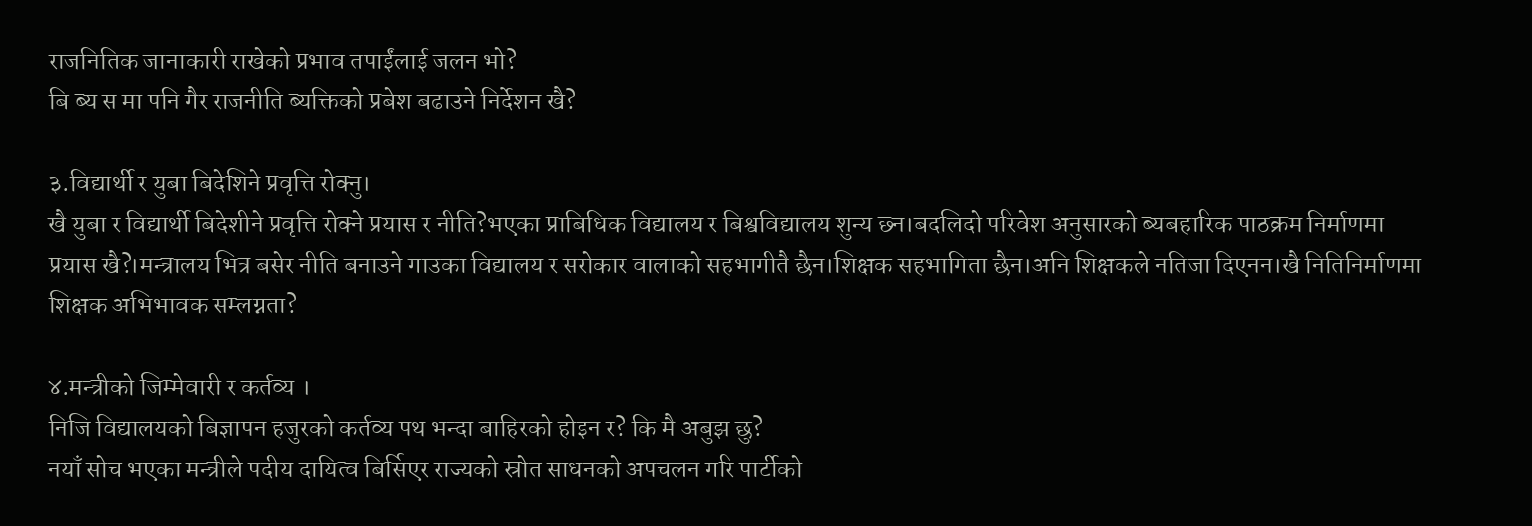राजनितिक जानाकारी राखेको प्रभाव तपाईंलाई जलन भो?
बि ब्य स मा पनि गैर राजनीति ब्यक्तिको प्रबेश बढाउने निर्देशन खै?

३.विद्यार्थी र युबा बिदेशिने प्रवृत्ति रोक्नु।
खै युबा र विद्यार्थी बिदेशीने प्रवृत्ति रोक्ने प्रयास र नीति?भएका प्राबिधिक विद्यालय र बिश्वविद्यालय शुन्य छ्न।बदलिदो परिवेश अनुसारको ब्यबहारिक पाठक्रम निर्माणमा प्रयास खै?।मन्त्रालय भित्र बसेर नीति बनाउने गाउका विद्यालय र सरोकार वालाको सहभागीतै छैन।शिक्षक सहभागिता छैन।अनि शिक्षकले नतिजा दिएनन।खै नितिनिर्माणमा शिक्षक अभिभावक सम्लग्नता?

४.मन्त्रीको जिम्मेवारी र कर्तव्य ।
निजि विद्यालयको बिज्ञापन हजुरको कर्तव्य पथ भन्दा बाहिरको होइन र? कि मै अबुझ छु?
नयाँ सोच भएका मन्त्रीले पदीय दायित्व बिर्सिएर राज्यको स्रोत साधनको अपचलन गरि पार्टीको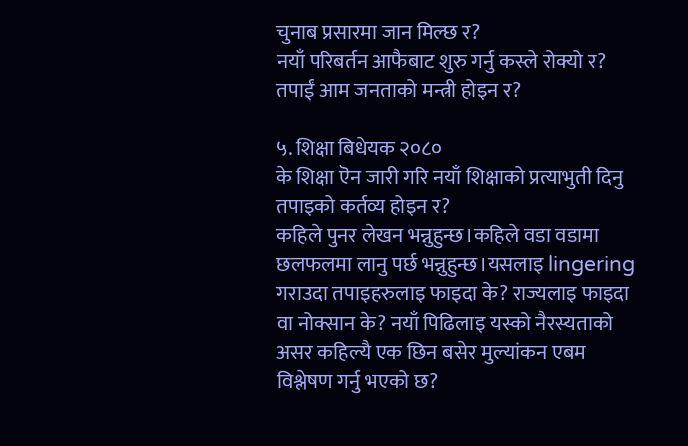चुनाब प्रसारमा जान मिल्छ र?
नयाँ परिबर्तन आफैबाट शुरु गर्नु कस्ले रोक्यो र? तपाईं आम जनताको मन्त्री होइन र?

५. शिक्षा बिधेयक २०८०
के शिक्षा ऎन जारी गरि नयाँ शिक्षाको प्रत्याभुती दिनु तपाइको कर्तव्य होइन र?
कहिले पुनर लेखन भन्नुहुन्छ।कहिले वडा वडामा छलफलमा लानु पर्छ भन्नुहुन्छ।यसलाइ lingering गराउदा तपाइहरुलाइ फाइदा के? राज्यलाइ फाइदा वा नोक्सान के? नयाँ पिढिलाइ यस्को नैरस्यताको असर कहिल्यै एक छिन बसेर मुल्यांकन एबम विश्लेषण गर्नु भएको छ?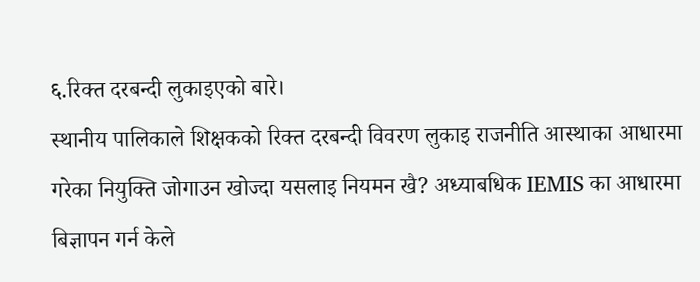६.रिक्त दरबन्दी लुकाइएको बारे।
स्थानीय पालिकाले शिक्षकको रिक्त दरबन्दी विवरण लुकाइ राजनीति आस्थाका आधारमा गरेका नियुक्ति जोगाउन खोज्दा यसलाइ नियमन खै? अध्याबधिक IEMIS का आधारमा बिज्ञापन गर्न केले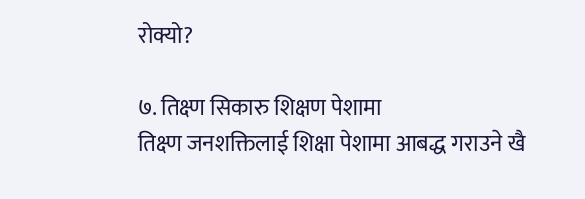रोक्यो?

७. तिक्ष्ण सिकारु शिक्षण पेशामा
तिक्ष्ण जनशक्तिलाई शिक्षा पेशामा आबद्ध गराउने खै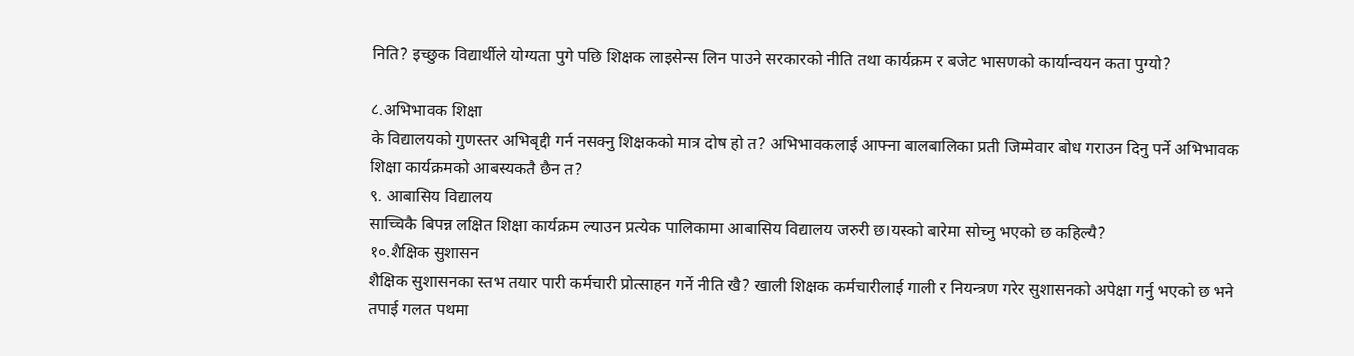निति? इच्छुक विद्यार्थीले योग्यता पुगे पछि शिक्षक लाइसेन्स लिन पाउने सरकारको नीति तथा कार्यक्रम र बजेट भासणको कार्यान्वयन कता पुग्यो?

८.अभिभावक शिक्षा
के विद्यालयको गुणस्तर अभिबृद्दी गर्न नसक्नु शिक्षकको मात्र दोष हो त? अभिभावकलाई आफ्ना बालबालिका प्रती जिम्मेवार बोध गराउन दिनु पर्ने अभिभावक शिक्षा कार्यक्रमको आबस्यकतै छैन त?
९. आबासिय विद्यालय
साच्चिकै बिपन्न लक्षित शिक्षा कार्यक्रम ल्याउन प्रत्येक पालिकामा आबासिय विद्यालय जरुरी छ।यस्को बारेमा सोच्नु भएको छ कहिल्यै?
१०.शैक्षिक सुशासन
शैक्षिक सुशासनका स्तभ तयार पारी कर्मचारी प्रोत्साहन गर्ने नीति खै? खाली शिक्षक कर्मचारीलाई गाली र नियन्त्रण गरेर सुशासनको अपेक्षा गर्नु भएको छ भने तपाई गलत पथमा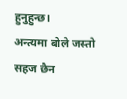हुनुहुन्छ।
अन्त्यमा बोले जस्तो सहज छैन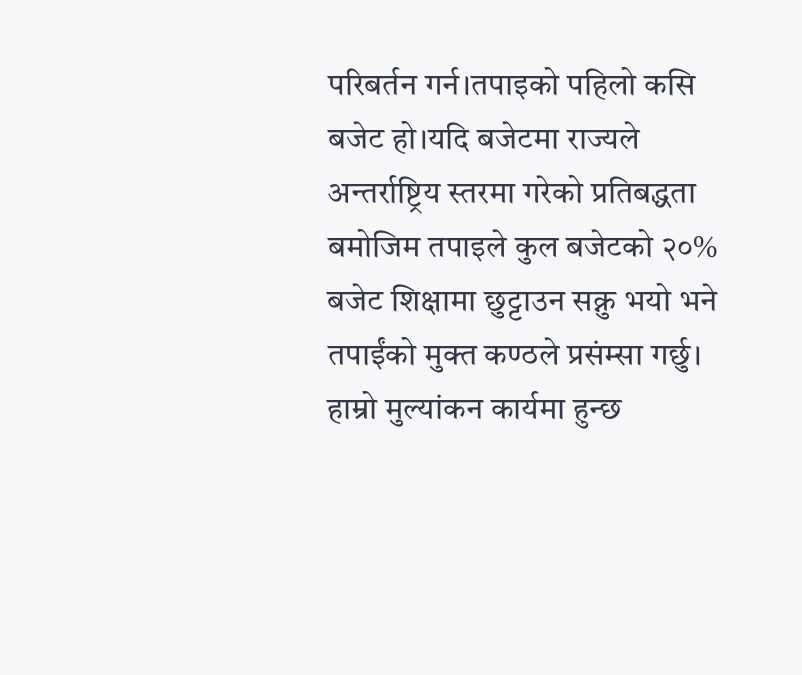परिबर्तन गर्न।तपाइको पहिलो कसि बजेट हो।यदि बजेटमा राज्यले अन्तर्राष्ट्रिय स्तरमा गरेको प्रतिबद्धता बमोजिम तपाइले कुल बजेटको २०% बजेट शिक्षामा छुट्टाउन सक्नु भयो भने तपाईंको मुक्त कण्ठले प्रसंम्सा गर्छु। हाम्रो मुल्यांकन कार्यमा हुन्छ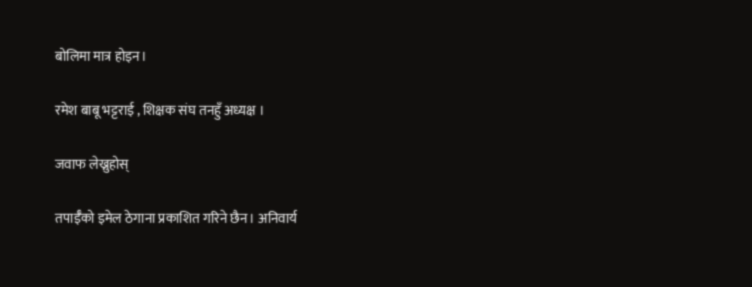बोलिमा मात्र होइन।

रमेश बाबू भट्टराई , शिक्षक संघ तनहुँ अध्यक्ष ।

जवाफ लेख्नुहोस्

तपाईँको इमेल ठेगाना प्रकाशित गरिने छैन। अनिवार्य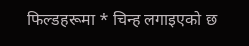फिल्डहरूमा * चिन्ह लगाइएको छ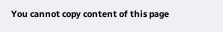You cannot copy content of this page